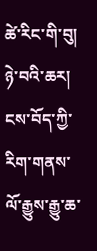ཚེ་རིང་གི་བུ།
ཉེ་བའི་ཆར། ངས་བོད་ཀྱི་རིག་གནས་ལོ་རྒྱུས་རྒྱུ་ཆ་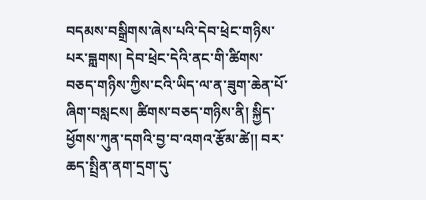བདམས་བསྒྲིགས་ཞེས་པའི་དེབ་ཕྲེང་གཉིས་པར་བྐླགས། དེབ་ཕྲེང་དེའི་ནང་གི་ཚིགས་བཅད་གཉིས་ཀྱིས་ངའི་ཡིད་ལ་ན་ཟུག་ཆེན་པོ་ཞིག་བསླངས། ཚིགས་བཅད་གཉིས་ནི། སྐྱིད་ཕྱོགས་ཀུན་དགའི་བྱ་བ་འགའ་རྩོམ་ཚེ།། བར་ཆད་སྤྲིན་ནག་དྲག་དུ་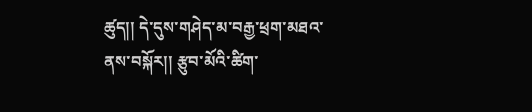ཚུད།། དེ་དུས་གཤེད་མ་བརྒྱ་ཕྲག་མཐའ་ནས་བསྐོར།། རྩུབ་མོའི་ཚིག་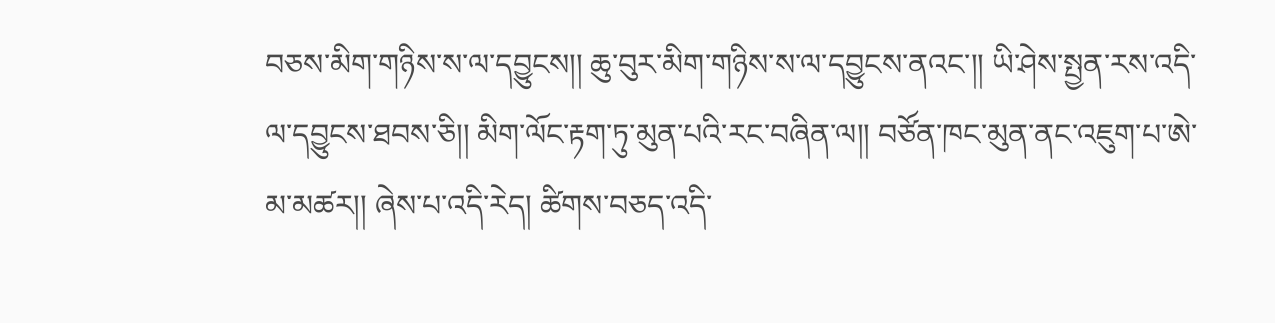བཅས་མིག་གཉིས་ས་ལ་དབྱུངས།། ཆུ་བུར་མིག་གཉིས་ས་ལ་དབྱུངས་ནའང་།། ཡི་ཤེས་སྤྱན་རས་འདི་ལ་དབྱུངས་ཐབས་ཅི།། མིག་ལོང་རྟག་ཏུ་མུན་པའི་རང་བཞིན་ལ།། བཙོན་ཁང་མུན་ནང་འཇུག་པ་ཨེ་མ་མཚར།། ཞེས་པ་འདི་རེད། ཚིགས་བཅད་འདི་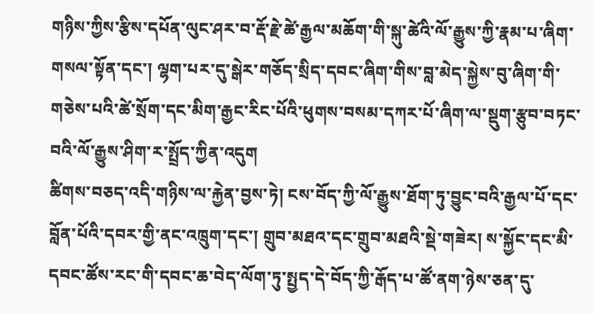གཉིས་ཀྱིས་རྩིས་དཔོན་ལུང་ཤར་བ་རྡོ་རྗེ་ཚེ་རྒྱལ་མཆོག་གི་སྐུ་ཚེའི་ལོ་རྒྱུས་ཀྱི་རྣམ་པ་ཞིག་གསལ་སྟོན་དང་། ལྷག་པར་དུ་སྒེར་གཅོད་སྲིད་དབང་ཞིག་གིས་བླ་མེད་སྐྱེས་བུ་ཞིག་གི་གཅེས་པའི་ཚེ་སྲོག་དང་མིག་རྒྱང་རིང་པོའི་ཕུགས་བསམ་དཀར་པོ་ཞིག་ལ་སྡུག་རྩུབ་བཏང་བའི་ལོ་རྒྱུས་ཤིག་ར་སྤྲོད་ཀྱིན་འདུག
ཚིགས་བཅད་འདི་གཉིས་ལ་རྐྱེན་བྱས་ཏེ། ངས་བོད་ཀྱི་ལོ་རྒྱུས་ཐོག་ཏུ་བྱུང་བའི་རྒྱལ་པོ་དང་བློན་པོའི་དབར་གྱི་ནང་འཁྲུག་དང་། གྲུབ་མཐའ་དང་གྲུབ་མཐའི་སྡེ་གཟེར། ས་སྐྱོང་དང་མི་དབང་ཚོས་རང་གི་དབང་ཆ་བེད་ལོག་ཏུ་སྤྱད་དེ་བོད་ཀྱི་རྒོད་པ་ཚོ་ནག་ཉེས་ཅན་དུ་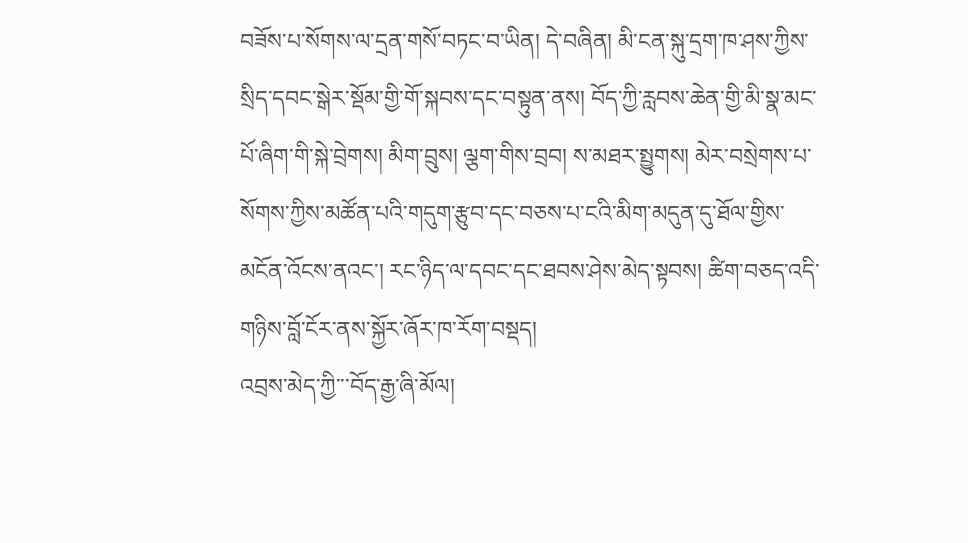བཟོས་པ་སོགས་ལ་དྲན་གསོ་བཏང་བ་ཡིན། དེ་བཞིན། མི་ངན་སྐུ་དྲག་ཁ་ཤས་ཀྱིས་སྲིད་དབང་སྒེར་སྡོམ་གྱི་གོ་སྐབས་དང་བསྟུན་ནས། བོད་ཀྱི་རླབས་ཆེན་གྱི་མི་སྣ་མང་པོ་ཞིག་གི་སྐེ་བྲེགས། མིག་བྲུས། ལྕག་གིས་བྲབ། ས་མཐར་སྤྱུགས། མེར་བསྲེགས་པ་སོགས་ཀྱིས་མཚོན་པའི་གདུག་རྩུབ་དང་བཅས་པ་ངའི་མིག་མདུན་དུ་ཐོལ་གྱིས་མངོན་འོངས་ནའང་། རང་ཉིད་ལ་དབང་དང་ཐབས་ཤེས་མེད་སྟབས། ཚིག་བཅད་འདི་གཉིས་བློ་ངོར་ནས་སྐྱོར་ཞོར་ཁ་རོག་བསྡད།
འབྲས་མེད་ཀྱི་་་བོད་རྒྱ་ཞི་མོལ།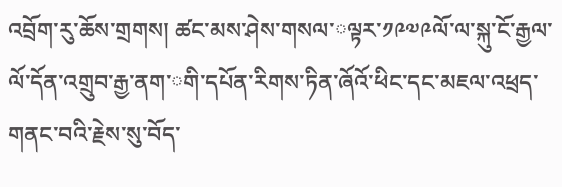འབྲོག་རུ་ཆོས་གྲགས། ཚང་མས་ཤེས་གསལ་◌ལྟར་༡༩༧༩ལོ་ལ་སྐུ་ངོ་རྒྱལ་ལོ་དོན་འགྲུབ་རྒྱ་ནག་◌གི་དཔོན་རིགས་ཏིན་ཞོའོ་ཕིང་དང་མཇལ་འཕྲད་གནང་བའི་རྗེས་སུ་བོད་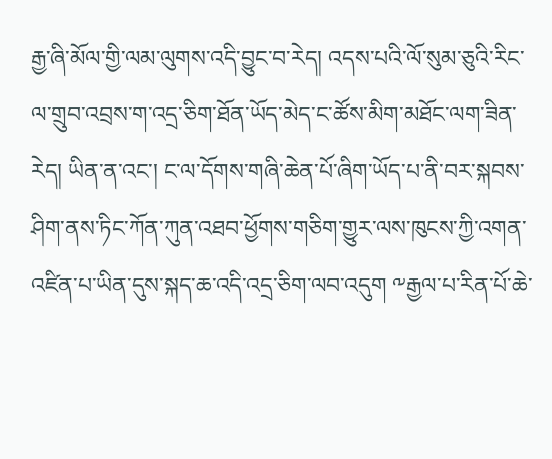རྒྱ་ཞི་མོལ་གྱི་ལམ་ལུགས་འདི་བྱུང་བ་རེད། འདས་པའི་ལོ་སུམ་ཅུའི་རིང་ལ་གྲུབ་འབྲས་ག་འདྲ་ཅིག་ཐོན་ཡོད་མེད་ང་ཚོས་མིག་མཐོང་ལག་ཟིན་རེད། ཡིན་ན་འང་། ང་ལ་དོགས་གཞི་ཆེན་པོ་ཞིག་ཡོད་པ་ནི་བར་སྐབས་ཤིག་ནས་ཏིང་ཀོན་ཀུན་འཐབ་ཕྱོགས་གཅིག་གྱུར་ལས་ཁུངས་ཀྱི་འགན་འཛིན་པ་ཡིན་དུས་སྐད་ཆ་འདི་འདྲ་ཅིག་ལབ་འདུག ༸རྒྱལ་པ་རིན་པོ་ཆེ་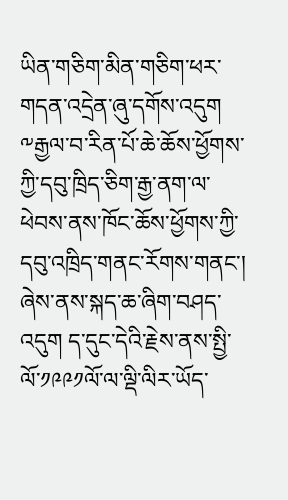ཡིན་གཅིག་མིན་གཅིག་ཕར་གདན་འདྲེན་ཞུ་དགོས་འདུག ༸རྒྱལ་བ་རིན་པོ་ཆེ་ཆོས་ཕྱོགས་ཀྱི་དབུ་ཁྲིད་ཅིག་རྒྱ་ནག་ལ་ཕེབས་ནས་ཁོང་ཆོས་ཕྱོགས་ཀྱི་དབུ་འཁྲིད་གནང་རོགས་གནང་། ཞེས་ནས་སྐད་ཆ་ཞིག་བཤད་འདུག ད་དུང་དེའི་རྗེས་ནས་སྤྱི་ལོ་༡༩༩༡ལོ་ལ་ལྡི་ལིར་ཡོད་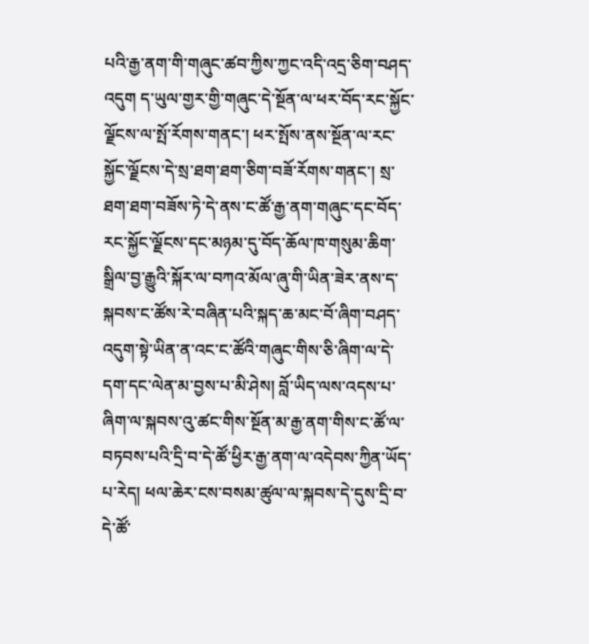པའི་རྒྱ་ནག་གི་གཞུང་ཚབ་ཀྱིས་ཀྱང་འདི་འདྲ་ཅིག་བཤད་འདུག ད་ཡུལ་གྱར་གྱི་གཞུང་དེ་སྔོན་ལ་ཕར་བོད་རང་སྐྱོང་ལྗོངས་ལ་སྤོ་རོགས་གནང་། ཕར་སྤོས་ནས་སྔོན་ལ་རང་སྐྱོང་ལྗོངས་དེ་སྲ་ཐག་ཐག་ཅིག་བཟོ་རོགས་གནང་། སྲ་ཐག་ཐག་བཟོས་ཏེ་དེ་ནས་ང་ཚོ་རྒྱ་ནག་གཞུང་དང་བོད་རང་སྐྱོང་ལྗོངས་དང་མཉམ་དུ་བོད་ཆོལ་ཁ་གསུམ་ཆིག་སྒྲིལ་བྱ་རྒྱུའི་སྐོར་ལ་བཀའ་མོལ་ཞུ་གི་ཡིན་ཟེར་ནས་ད་སྐབས་ང་ཚོས་རེ་བཞིན་པའི་སྐད་ཆ་མང་བོ་ཞིག་བཤད་འདུག་སྟེ་ཡིན་ན་འང་ང་ཚོའི་གཞུང་གིས་ཅི་ཞིག་ལ་དེ་དག་དང་ལེན་མ་བྱས་པ་མི་ཤེས། བློ་ཡིད་ལས་འདས་པ་ཞིག་ལ་སྐབས་འུ་ཚང་གིས་སྔོན་མ་རྒྱ་ནག་གིས་ང་ཚོ་ལ་བཏབས་པའི་དྲི་བ་དེ་ཚོ་ཕྱིར་རྒྱ་ནག་ལ་འདེབས་ཀྱིན་ཡོད་པ་རེད། ཕལ་ཆེར་ངས་བསམ་ཚུལ་ལ་སྐབས་དེ་དུས་དྲི་བ་དེ་ཚོ་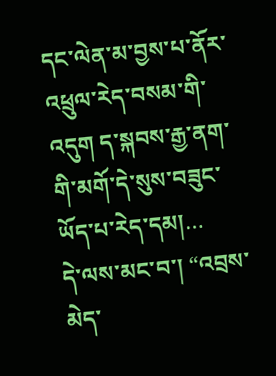དང་ལེན་མ་བྱས་པ་ནོར་འཕྲུལ་རེད་བསམ་གི་འདུག ད་སྐབས་རྒྱ་ནག་གི་མགོ་དེ་སུས་བཟུང་ཡོད་པ་རེད་དམ།…
དེ་ལས་མང་བ་། “འབྲས་མེད་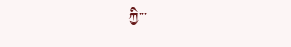ཀྱི་་་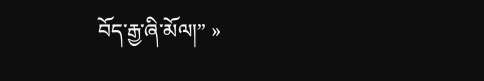བོད་རྒྱ་ཞི་མོལ།” »